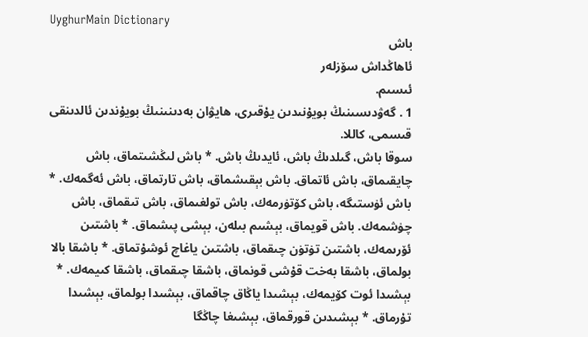UyghurMain Dictionary
باش
ئاھاڭداش سۆزلەر
ئىسىم.
1 . گەۋدىسىنىڭ بويۇنىدىن يۇقىرى، ھايۋان بەدىنىنىڭ بويۇندىن ئالدىنقى قىسمى، كاللا.
سوقا باش، گىلدىڭ باش، ئايدىڭ باش. * باش لىڭشىتماق، باش چايقىماق، باش ئاتماق. باش بېقىشماق، باش تارتماق، باش ئەگمەك. * باش ئۈستىگە، باش كۆتۈرمەك، باش تولغىماق، باش تىقماق، باش چۈشمەك. باش قويماق، بېشىم بىلەن، بېشى پىشماق. * باشتىن ئۆرىمەك، باشتىن تۈتۈن چىقماق، باشتىن ياغاچ ئوشۇتماق. * باشقا بالا بولماق، باشقا بەخت قۇشى قونماق، باشقا چىقماق، باشقا كىيمەك. * بېشىدا ئوت كۆيمەك، بېشىدا ياڭاق چاقماق، بېشىدا بولماق، بېشىدا تۇرماق. * بېشىدىن قورقماق، بېشىغا چاڭگا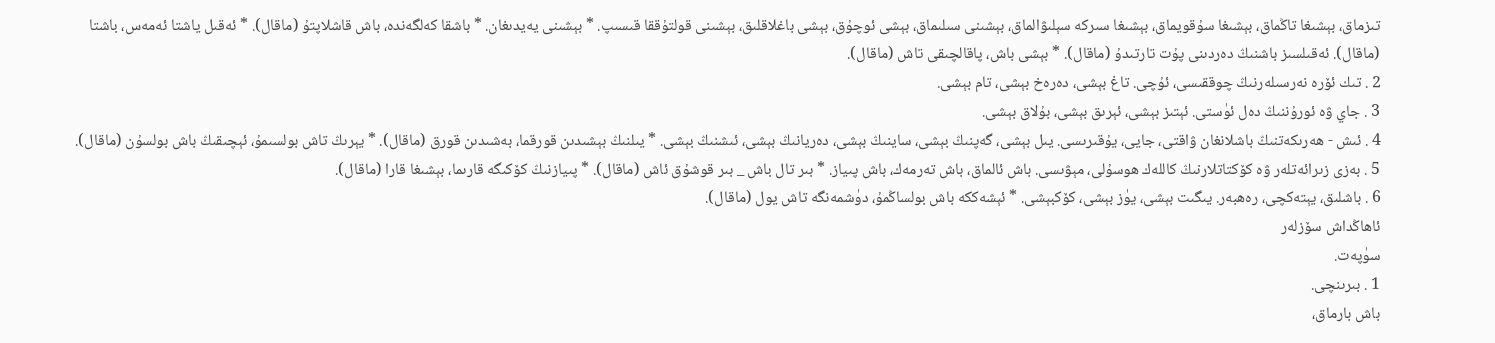تىزماق، بېشىغا تاڭماق، بېشىغا سۇقويماق، بېشىغا سىركە سېلىۋالماق، بېشىنى سىلىماق، بېشى ئوچۇق، بېشى باغلاقلىق، بېشىنى قولتۇققا قىسىپ. * بېشىنى يەيدىغان. * باشقا كەلگەندە، باش قاشلاپتۇ (ماقال). * ئەقىل ياشتا ئەمەس، باشتا (ماقال). ئەقىلسىز باشنىڭ دەردىنى پۇت تارتىدۇ (ماقال). * بېشى باش، پاقالچىقى تاش (ماقال).
2 . تىك ئۆرە نەرسىلەرنىڭ چوققىسى، ئۇچى. تاغ بېشى، دەرەخ بېشى، تام بېشى.
3 . جاي ۋە ئورۇننىڭ دەل ئۈستى. ئېتىز بېشى، ئېرىق بېشى، بۇلاق بېشى.
4 . ئىش - ھەرىكەتنىڭ باشلانغان ۋاقتى، جايى، يۇقىرىسى. يىل بېشى، گەپنىڭ بېشى، ساينىڭ بېشى، دەريانىڭ بېشى، ئىشنىڭ بېشى. * يىلنىڭ بېشىدىن قورقما، بەشىدىن قورق (ماقال). * يېرىڭ تاش بولسىمۇ، ئېچىقىڭ باش بولسۇن (ماقال).
5 . بەزى زىرائەتلەر ۋە كۆكتاتلارنىڭ كاللەك ھوسۇلى، مېۋىسى. باش ئالماق، باش تەرمەك، باش پىياز. * بىر تال باش _ بىر قوشۇق ئاش (ماقال). * پىيازنىڭ كۆكىگە قارىما، بېشىغا قارا (ماقال).
6 . باشلىق، يېتەكچى، رەھبەر. يىگىت بېشى، يۈز بېشى، كۆكبېشى. * ئېشەككە باش بولساڭمۇ، دۈشمەنگە تاش يول (ماقال).
ئاھاڭداش سۆزلەر
سۈپەت.
1 . بىرىنچى.
باش بارماق،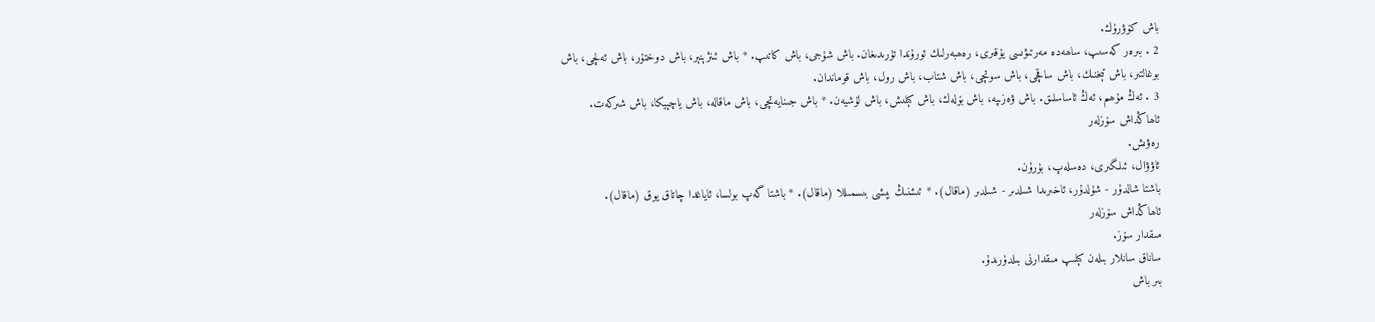باش كۆۋرۈك.
2 . بىرەر كەسىپ، ساھەدە مەرتىۋىسى يۇقىرى، رەھبەرلىك ئورۇندا تۇرىدىغان. باش شۇجى، باش كاتىپ. * باش ئىنژېنېر، باش دوختۇر، باش ئەلچى، باش بوغالتىر، باش تېخنىك، باش ساقچى، باش سوتچى، باش شتاب، باش رول، باش قوماندان.
3 . ئەڭ مۇھىم، ئەڭ ئاساسلىق. باش ۋەزىپە، باش بۆلەك، باش كېلىش، باش لۇشيەن. * باش جىنايەتچى، باش ماقالە، باش ياچېيكا، باش شىركەت.
ئاھاڭداش سۆزلەر
رەۋىش.
ئاۋۋال، ئىلگىرى، دەسلەپ، بۇرۇن.
باشتا شالدۇر - شۇلدۇر، ئاخىرىدا شىلدىر - شىلدىر (ماقال). * ئىشنىڭ بېشى بىسمىللا (ماقال). * باشتا گەپ بولسا، ئاياغدا چاتاق يوق (ماقال).
ئاھاڭداش سۆزلەر
مىقدار سۆز.
ساناق سانلار بىلەن كېلىپ مىقدارنى بىلدۈرىدۇ.
بىر باش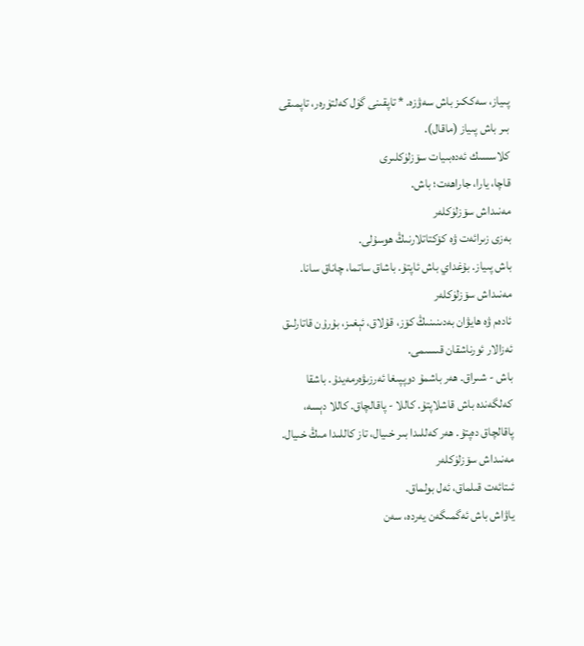پىياز، سەككىز باش سەۋزە. * تاپقىنى گۈل كەلتۈرەر، تاپمىقى بىر باش پىياز (ماقال).
كلاسسىك ئەدەبىيات سۆزلۈكلىرى
قاچا، يارا، جاراھەت؛ باش.
مەنىداش سۆزلۈكلەر
بەزى زىرائەت ۋە كۆكتاتلارنىڭ ھوسۇلى.
باش پىياز. بۇغداي باش ئاپتۇ. باشاق ساتما، چاناق سانا.
مەنىداش سۆزلۈكلەر
ئادەم ۋە ھايۋان بەدىنىنىڭ كۆز، قۇلاق، ئېغىز، بۇرۇن قاتارلىق ئەزالار ئورناشقان قىسىمى.
باش - شىراق. ھەر باشمۇ دوپپىغا ئەرزىۋەرمەيدۇ. باشقا كەلگەندە باش قاشلاپتۇ. كاللا - پاقالچاق. كاللا دېسە، پاقالچاق دەپتۇ. ھەر كەللىدا بىر خىيال، تاز كاللىدا مىڭ خىيال.
مەنىداش سۆزلۈكلەر
ئىتائەت قىلماق، ئەل بولماق.
ياۋاش باش ئەگمىگەن يەردە، سەن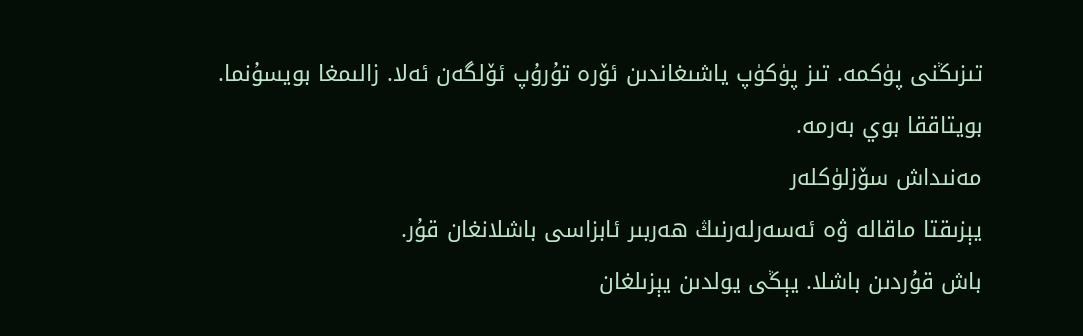تىزىڭنى پۈكمە. تىز پۈكۈپ ياشىغاندىن ئۆرە تۇرۇپ ئۆلگەن ئەلا. زالىمغا بويسۇنما. بويتاققا بوي بەرمە.
مەنىداش سۆزلۈكلەر
يېزىقتا ماقالە ۋە ئەسەرلەرنىڭ ھەربىر ئابزاسى باشلانغان قۇر.
باش قۇردىن باشلا. يېڭى يولدىن يېزىلغان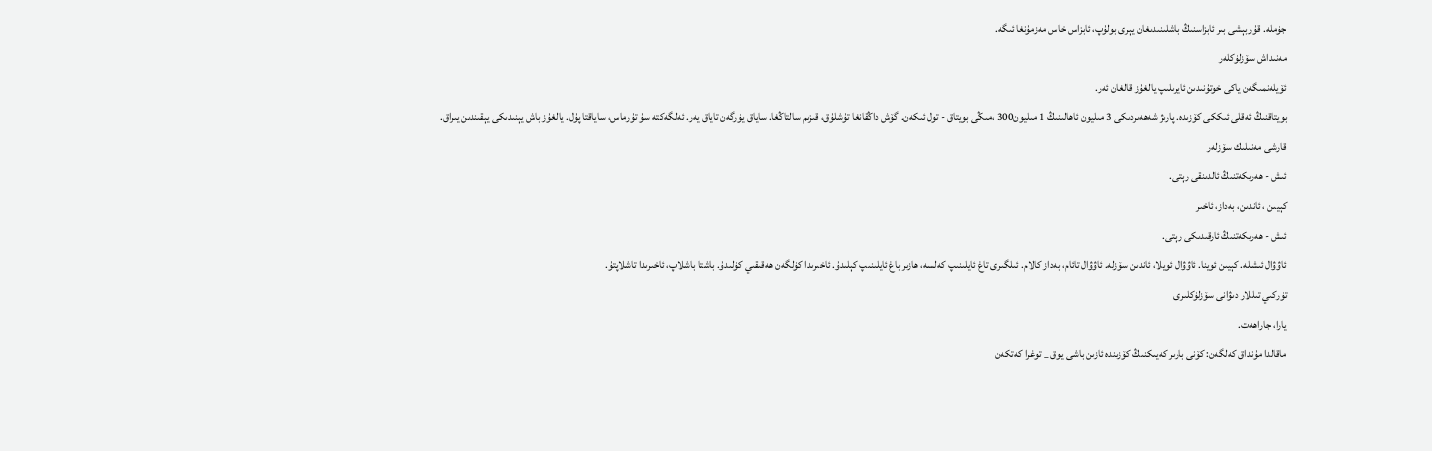جۈملە. قۇربېشى بىر ئابزاسنىڭ باشلىنىدىغان يېرى بولۇپ، ئابزاس خاس مەزمۇنغا ئىگە.
مەنىداش سۆزلۈكلەر
ئۆيلەنمىگەن ياكى خوتۇنىدىن ئايرىلىپ يالغۇز قالغان ئەر.
بويتاقنىڭ ئەقلى ئىككى كۆزىدە. پارىژ شەھەىردىكى 3 مىليون ئاھالىنىڭ 1 مىليون300 ،مىڭى بويتاق - تول ئىكەن. گۆش داڭقانغا تۇشلۇق، قىزىم سالتاڭغا. ساياق يۈرگەن تاياق يەر. ئەلگەكتە سۇ تۇرماس، ساياقتا پۇل. يالغۇز باش يېنىدىكى يېقىندىن يىراق.
قارشى مەنىلىك سۆزلەر
ئىش - ھەرىكەتنىڭ ئالدىنقى رېتى.
كېيىن ، ئاندىن، بەداز، ئاخىر
ئىش - ھەرىكەتنىڭ ئارقىدىكى رېتى.
ئاۋۋال ئىشلە. كېيىن ئوينا. ئاۋۋال ئويلا، ئاندىن سۆزلە. ئاۋۋال تائام، بەداز كالام. ئىلگىرى تاغ ئايلىنىپ كەلسە، ھازىر باغ ئايلىنىپ كېلىدۇ. ئاخىرىدا كۈلگەن ھەقىقىي كۈلىدۇ. باشتا باشلاپ، ئاخىرىدا تاشلاپتۇ.
تۈركىي تىللار دىۋانى سۆزلۈكلىرى
يارا، جاراھەت.
ماقالدا مۇنداق كەلگەن: كۆنى بارىر كەيىكنىڭ كۆزىندە ئازىن باشى يوق _ توغرا كەتكەن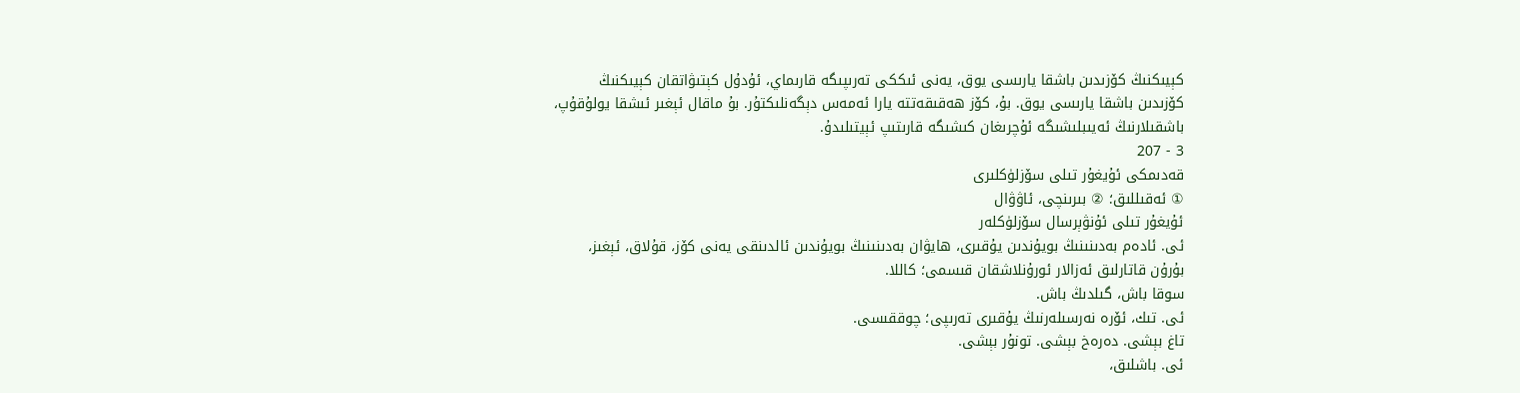كېيىكنىڭ كۆزىدىن باشقا يارىسى يوق، يەنى ئىككى تەرىپىگە قارىماي، ئۇدۇل كېتىۋاتقان كېيىكنىڭ كۆزىدىن باشقا يارىسى يوق. بۇ، كۆز ھەقىقەتتە يارا ئەمەس دېگەنلىكتۇر. بۇ ماقال ئېغىر ئىشقا يولۇقۇپ، باشقىلارنىڭ ئەيىبلىشىگە ئۇچرىغان كىشىگە قارىتىپ ئېيتىلىدۇ.
3 - 207
قەدىمكى ئۇيغۇر تىلى سۆزلۈكلىرى
① ئەقىللىق؛ ② بىرىنچى، ئاۋۋال
ئۇيغۇر تىلى ئۇنۋېرسال سۆزلۈكلەر
ئى. ئادەم بەدىنىنىڭ بويۇندىن يۇقىرى، ھايۋان بەدىنىنىڭ بويۇندىن ئالدىنقى يەنى كۆز، قۇلاق، ئېغىز، بۇرۇن قاتارلىق ئەزالار ئورۇنلاشقان قىسمى؛ كاللا.
سوقا باش، گىلدىڭ باش.
ئى. تىك، ئۆرە نەرسىلەرنىڭ يۇقىرى تەرىپى؛ چوققىسى.
تاغ بېشى. دەرەخ بېشى. تونۇر بېشى.
ئى. باشلىق،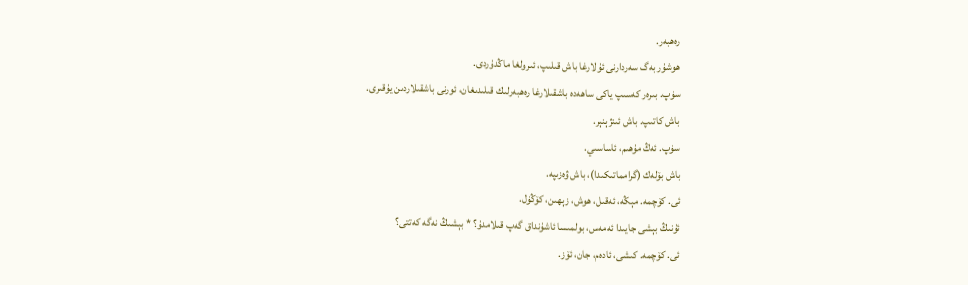رەھبەر.
ھوشۇر بەگ سەردارنى ئۇلارغا باش قىلىپ، ئىرولغا ماڭدۇردى.
سۈپ. بىرەر كەسىپ ياكى ساھەدە باشقىلارغا رەھبەرلىك قىلىدىغان، ئورنى باشقىلاردىن يۇقىرى.
باش كاتىپ. باش ئىنژېنېر.
سۈپ. ئەڭ مۇھىم، ئاساسىي.
باش بۆلەك (گرامماتىكىدا)، باش ۋەزىپە.
ئى. كۆچمە. مېڭە، ئەقىل، ھوش، زېھىن، كۆڭۈل.
ئۇنىڭ بېشى جايىدا ئەمەس، بولمىسا ئاشۇنداق گەپ قىلامدۇ؟ * بېشىڭ نەگە كەتتى؟
ئى. كۆچمە. كىشى، ئادەم، جان، ئۆز.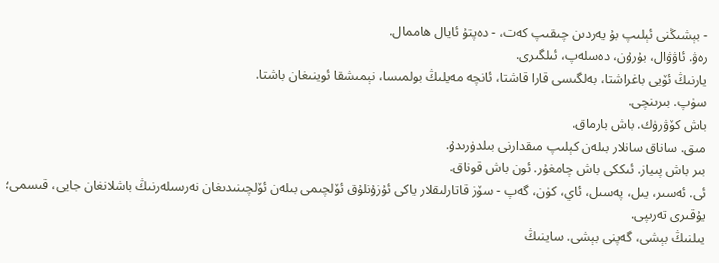- بېشىڭنى ئېلىپ بۇ يەردىن چىقىپ كەت، - دەپتۇ ئايال ھاممال.
رەۋ. ئاۋۋال، بۇرۇن، دەسلەپ، ئىلگىرى.
يارنىڭ ئۆيى باغراشتا، بەلگىسى قارا قاشتا، ئانچە مەيلىڭ بولمىسا، نېمىشقا ئوينىغان باشتا.
سۈپ. بىرىنچى.
باش كۆۋرۈك. باش بارماق.
مىق. ساناق سانلار بىلەن كېلىپ مىقدارنى بىلدۈرىدۇ.
بىر باش پىياز. ئىككى باش چامغۇر. ئون باش قوناق.
ئى. ئەسىر، يىل، پەسىل، ئاي، كۈن، گەپ - سۆز قاتارلىقلار ياكى ئۇزۇنلۇق ئۆلچىمى بىلەن ئۆلچىنىدىغان نەرسىلەرنىڭ باشلانغان جايى، قىسمى؛ يۇقىرى تەرىپى.
يىلنىڭ بېشى، گەپنى بېشى. ساينىڭ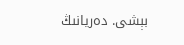بېشى. دەريانىڭ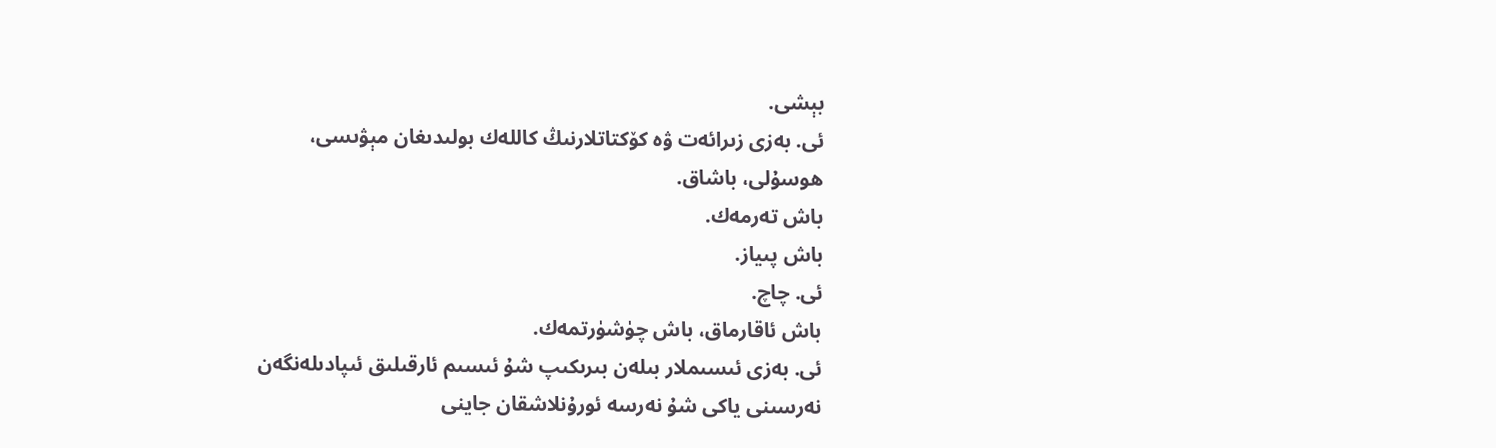بېشى.
ئى. بەزى زىرائەت ۋە كۆكتاتلارنىڭ كاللەك بولىدىغان مېۋىسى، ھوسۇلى، باشاق.
باش تەرمەك.
باش پىياز.
ئى. چاچ.
باش ئاقارماق، باش چۈشۈرتمەك.
ئى. بەزى ئىسىملار بىلەن بىرىكىپ شۇ ئىسىم ئارقىلىق ئىپادىلەنگەن نەرسىنى ياكى شۇ نەرسە ئورۇنلاشقان جاينى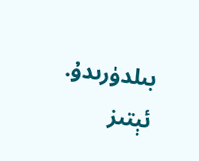بىلدۈرىدۇ.
ئېتىز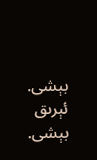بېشى. ئېرىق بېشى.